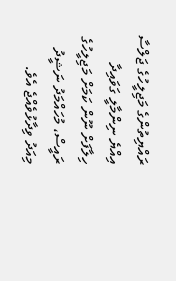ރައްޔިތުންގެ މަޖިލީހުގެ ޖަލްސާ އިއްޔެ ނިންމާލީ ގަވައިދާ ހިލާފަށް ނޫން ކަމަށް މަޖިލީހުގެ ރައީސް، މުހައްމަދު ނަޝީދު މިއަދު ވިދާޅުވެއްޖެ އެވެ.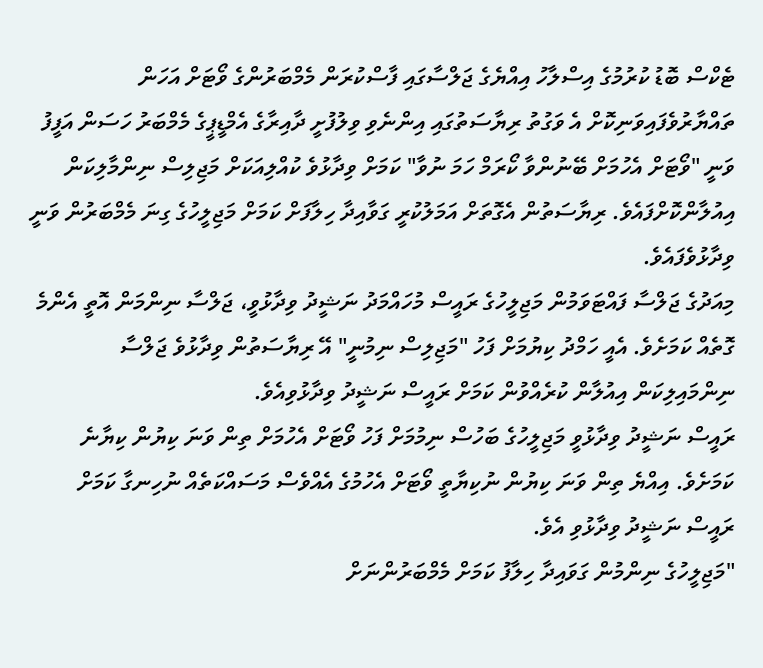ޓެކްސް ބޮޑު ކުރުމުގެ އިސްލާހު އިއްޔެގެ ޖަލްސާގައި ފާސްކުރަން މެމްބަރުންގެ ވޯޓަށް އަހަން ތައްޔާރުވެފައިވަނިކޮށް އެ ވަގުތު ރިޔާސަތުގައި އިންނެވި ވިލުފުށީ ދާއިރާގެ އެމްޑީޕީގެ މެމްބަރު ހަސަން އަފީފު ވަނީ "ވޯޓަށް އެހުމަށް ބޭނުންވާ ކޯރަމް ހަމަ ނުވާ" ކަމަށް ވިދާޅުވެ ކުއްލިއަކަށް މަޖިލިސް ނިންމާލިކަން އިއުލާންކޮށްފައެވެ. ރިޔާސަތުން އެގޮތަށް އަމަލުކުރީ ގަވާއިދާ ހިލާފަށް ކަމަށް މަޖިލީހުގެ ގިނަ މެމްބަރުން ވަނީ ވިދާޅުވެފައެވެ.
މިއަދުގެ ޖަލްސާ ފައްޓަވަމުން މަޖިލީހުގެ ރައީސް މުހައްމަދު ނަޝީދު ވިދާޅުވީ، ޖަލްސާ ނިންމަން އޮތީ އެންމެ ގޮތެއް ކަމަށެވެ. އެއީ ހަމްދު ކިޔުމަށް ފަހު "މަޖިލިސް ނިމުނީ" އޭ ރިޔާސަތުން ވިދާޅުވެ ޖަލްސާ ނިންމައިލިކަން އިއުލާން ކުރެއްވުން ކަމަށް ރައީސް ނަޝީދު ވިދާޅުވިއެވެ.
ރައީސް ނަޝީދު ވިދާޅުވީ މަޖިލީހުގެ ބަހުސް ނިމުމަށް ފަހު ވޯޓަށް އެހުމަށް ތިން ވަނަ ކިޔުން ކިޔާނެ ކަމަށެވެ. އިއްޔެ ތިން ވަނަ ކިޔުން ނުކިޔާތީ ވޯޓަށް އެހުމުގެ އެއްވެސް މަސައްކަތެއް ނުހިނގާ ކަމަށް ރައީސް ނަޝީދު ވިދާޅުވި އެވެ.
"މަޖިލީހުގެ ނިންމުން ގަވައިދާ ހިލާފު ކަމަށް މެމްބަރުންނަށް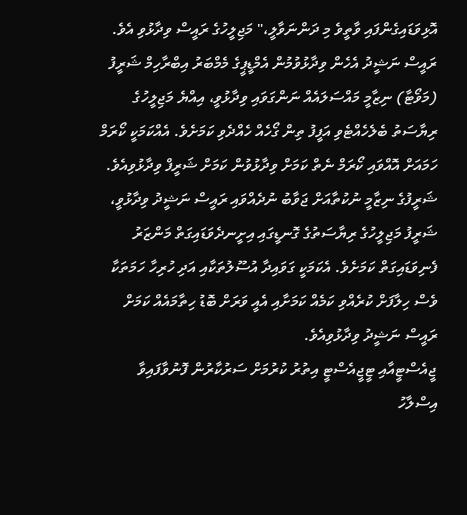އޮޅިވަޑައިގެންފައި ވާތީވެ މި ދަންނަވާލީ،" މަޖިލީހުގެ ރައީސް ވިދާޅުވި އެވެ.
ރައީސް ނަޝީދު އެހެން ވިދާޅުވުމުން އެމްޑީޕީގެ މެމްބަރު އިބްރާހިމް ޝަރީފު (މަވޯޓާ) ނިޒާމީ މައްސަލައެއް ނަންގަވައި ވިދާޅުވީ، އިއްޔެ މަޖިލީހުގެ ރިޔާސަތު ބެލެހެއްޓެވި އަފީފު ތިން ގޯހެއް ހެއްދެވި ކަމަށެވެ. އެއްކަމަކީ ކޯރަމް ހަމައަށް އޮއްވައި ކޯރަމް ނެތް ކަމަށް ވިދާޅުވުން ކަމަށް ޝަރީފް ވިދާޅުވިއެވެ.
ޝަރީފުގެ ނިޒާމީ ނުކުތާއަށް ޖަވާބު ނުދެއްވައި ރައީސް ނަޝީދު ވިދާޅުވީ، ޝަރީފު މަޖިލީހުގެ ރިޔާސަތުގެ ގޮނޑީގައި އިށީނދެވަޑައިގަތް މަންޒަރު ފެނިވަޑައިގަތް ކަމަށެވެ. އެކަމަކީ ގަވައިދާ އުސޫލުތަކާއި އަދި ހުރިހާ ހަމަތަކާ ވެސް ހިލާފަށް ކުރެއްވި ކަމެއް ކަމަށާއި އެއީ ވަރަށް ބޮޑު ހިތާމައެއް ކަމަށް ރައީސް ނަޝީދު ވިދާޅުވިއެވެ.
ޖީއެސްޓީއާއި ޓީޖީއެސްޓީ އިތުރު ކުރުމަށް ސަރުކާރުން ފޮނުވާފައިވާ އިސްލާހު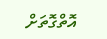އޮތްގޮތަށް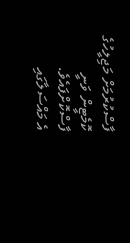ފާސްކުރުމަށް މަޖިލީހުގެ ކޮމެޓީން ވަނީ ފާސްކޮށްފައެވެ.
އެ މައްސަލާގައި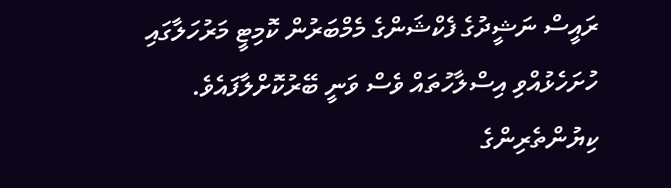ރައީސް ނަޝީދުގެ ފެކްޝަންގެ މެމްބަރުން ކޮމިޓީ މަރުހަލާގައި ހުށަހެޅުއްވި އިސްލާހުތައް ވެސް ވަނީ ބޭރުކޮށްލާފައެވެ.
ކިޔުންތެރިންގެ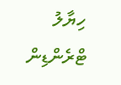ހިޔާލު
ޓްރެންޑިން